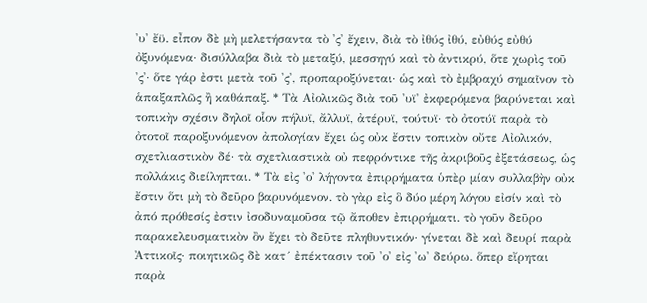'υ' ἔϋ. εἶπον δὲ μὴ μελετήσαντα τὸ 'ς' ἔχειν, διὰ τὸ ἰθύς ἰθύ, εὐθύς εὐθύ ὀξυνόμενα· δισύλλαβα διὰ τὸ μεταξύ, μεσσηγύ καὶ τὸ ἀντικρύ, ὅτε χωρὶς τοῦ 'ς'· ὅτε γάρ ἐστι μετὰ τοῦ 'ς', προπαροξύνεται· ὡς καὶ τὸ ἐμβραχύ σημαῖνον τὸ ἁπαξαπλῶς ἢ καθάπαξ. * Τὰ Αἰολικῶς διὰ τοῦ 'υϊ' ἐκφερόμενα βαρύνεται καὶ τοπικὴν σχέσιν δηλοῖ οἷον πήλυϊ, ἄλλυϊ, ἀτέρυϊ, τούτυϊ· τὸ ὀτοτύϊ παρὰ τὸ ὀτοτοῖ παροξυνόμενον ἀπολογίαν ἔχει ὡς οὐκ ἔστιν τοπικὸν οὔτε Αἰολικόν, σχετλιαστικὸν δέ· τὰ σχετλιαστικὰ οὐ πεφρόντικε τῆς ἀκριβοῦς ἐξετάσεως, ὡς πολλάκις διείληπται. * Τὰ εἰς 'ο' λήγοντα ἐπιρρήματα ὑπὲρ μίαν συλλαβὴν οὐκ ἔστιν ὅτι μὴ τὸ δεῦρο βαρυνόμενον. τὸ γὰρ εἰς ὃ δύο μέρη λόγου εἰσίν καὶ τὸ ἀπό πρόθεσίς ἐστιν ἰσοδυναμοῦσα τῷ ἄποθεν ἐπιρρήματι. τὸ γοῦν δεῦρο παρακελευσματικὸν ὂν ἔχει τὸ δεῦτε πληθυντικόν· γίνεται δὲ καὶ δευρί παρὰ Ἀττικοῖς· ποιητικῶς δὲ κατ´ ἐπέκτασιν τοῦ 'ο' εἰς 'ω' δεύρω. ὅπερ εἴρηται παρὰ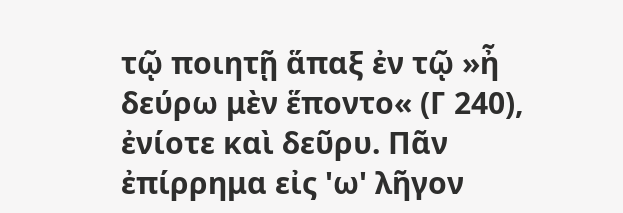τῷ ποιητῇ ἅπαξ ἐν τῷ »ἦ δεύρω μὲν ἕποντο« (Γ 240), ἐνίοτε καὶ δεῦρυ. Πᾶν ἐπίρρημα εἰς 'ω' λῆγον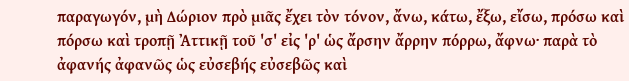παραγωγόν, μὴ Δώριον πρὸ μιᾶς ἔχει τὸν τόνον, ἄνω, κάτω, ἔξω, εἴσω, πρόσω καὶ πόρσω καὶ τροπῇ Ἀττικῇ τοῦ 'σ' εἰς 'ρ' ὡς ἄρσην ἄρρην πόρρω, ἄφνω· παρὰ τὸ ἀφανής ἀφανῶς ὡς εὐσεβής εὐσεβῶς καὶ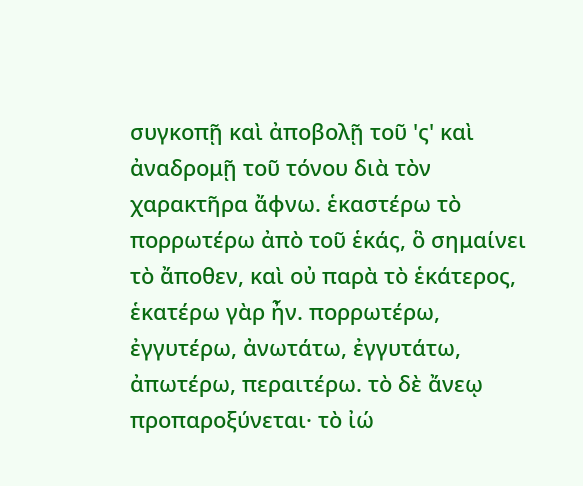συγκοπῇ καὶ ἀποβολῇ τοῦ 'ς' καὶ ἀναδρομῇ τοῦ τόνου διὰ τὸν χαρακτῆρα ἄφνω. ἑκαστέρω τὸ πορρωτέρω ἀπὸ τοῦ ἑκάς, ὃ σημαίνει τὸ ἄποθεν, καὶ οὐ παρὰ τὸ ἑκάτερος, ἑκατέρω γὰρ ἦν. πορρωτέρω, ἐγγυτέρω, ἀνωτάτω, ἐγγυτάτω, ἀπωτέρω, περαιτέρω. τὸ δὲ ἄνεῳ προπαροξύνεται· τὸ ἰώ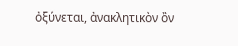ὀξύνεται, ἀνακλητικὸν ὂν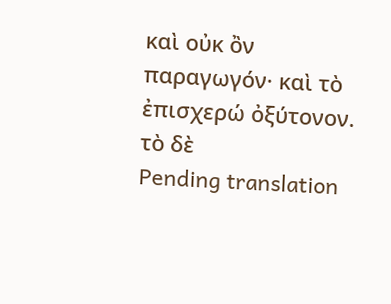καὶ οὐκ ὂν παραγωγόν· καὶ τὸ ἐπισχερώ ὀξύτονον. τὸ δὲ
Pending translation